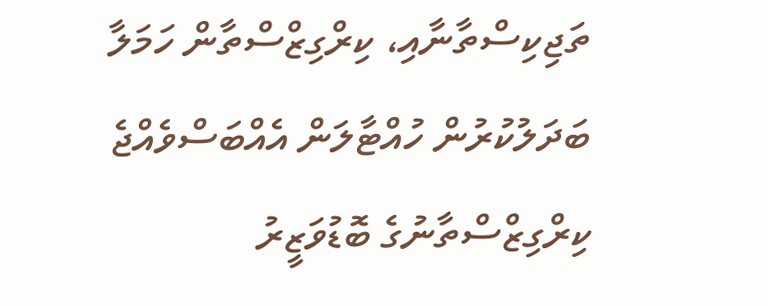ތަޖިކިސްތާނާއި، ކިރްގިޒްސްތާން ހަމަލާ ބަދަލުކުރުން ހުއްޓާލަން އެއްބަސްވެއްޖެ
ކިރްގިޒްސްތާނުގެ ބޮޑުވަޒީރު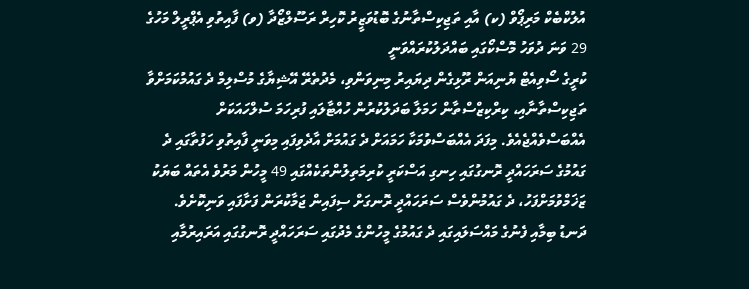އުލުކްބެކް މަރިޕޯވް (ކ) އާއި ތަޖިކިސްތާނުގެ ބޮޑުވަޒީރު ކޮހިރް ރަސޫލްޒޯދާ (ވ) ފާއިތުވި އެޕްރީލް މަހުގެ 29 ވަނަ ދުވަހު މޮސްކޯގައި ބައްދަލުކުރައްވަނީ
ކުރީގެ ސޯވިއެޓް ޔުނިއަން ރޫޅިގެން ދިޔައިރު މިނިވަންވި، މެދުތެރޭ އޭޝިޔާގެ މުސްލިމް ދެ ގައުމުކަމަށްވާ ތަޖިކިސްތާނާއި، ކިރްކިޒްސްތާން ހަމަލާ ބަދަލުކުރުން ހުއްޓާލައި ފުރިހަމަ ސުލްހައަކަށް އެއްބަސްވެއްޖެއެވެ. މިފަދަ އެއްބަސްވުމަކާ ހަމައަށް ދެ ގައުމަށް އާދެވިފައި މިވަނީ ފާއިތުވި ހަފުތާގައި ދެ ގައުމުގެ ސަރަހައްދީ ރޮނގުގައި ހިނގި އަސްކަރީ ކުރިމަތިލުންތަކެއްގައި 49 މީހުން މަރުވެ އެތައް ބަޔަކު ޒަޚަމްވުމަށްފަހު، ދެ ގައުމުންވެސް ސަރަހައްދީ ރޮނގަށް ސިފައިން ޖަމާކުރަން ފަށާފައި ވަނިކޮށެވެ.
ދަނޑު ބިމާއި ފެނުގެ މައްސަލައިގައި ދެ ގައުމުގެ މީހުންގެ މެދުގައި ސަރަހައްދީ ރޮނގުގައި އަރައިރުމާއި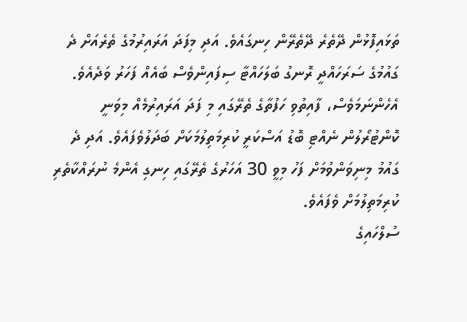ތަޅައިފޮޅުން ދޭތެރެ ދޭތެރޭން ހިނގައެވެ. އަދި މިފަދަ އަރައިރުމުގެ ތެރެއަށް ދެ ގައުމުގެ ސަރަހައްދީ ރޮނގު ބަލަހައްޓާ ސިފައިންވެސް ބައެއް ފަހަރު ވަދެއެވެ. އެހެންނަމަވެސް، ފާއިތުވި ހަފުތާގެ ތެރޭގައި މި ފަދަ އަރައިރުމެއް މިވަނީ ކޮންޓުރޯލުން ނެއްޓި ބޮޑު އަސްކަރީ ކުރިމަތިލުމަކަށް ބަދަލުވެފައެވެ. އަދި ދެ ގައުމު މިނިވަންވުމަށް ފަހު މިވީ 30 އަހަރުގެ ތެރޭގައި ހިނގި އެންމެ ނުރައްކާތެރި ކުރިމަތިލުމަށް ވެފައެވެ.
ސުލްހައިގެ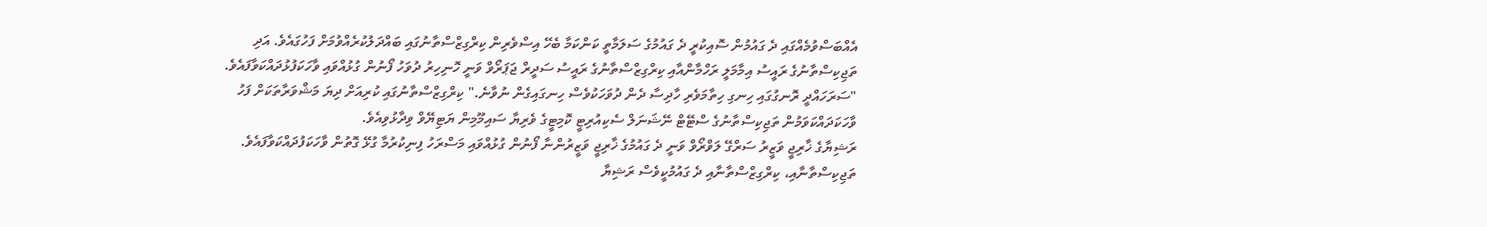އެއްބަސްވުމެއްގައި ދެ ގައުމުން ސޮއިކުރީ ދެ ގައުމުގެ ސަލަމާތީ ކަންކަމާ ބެހޭ އިސްވެރިން ކިރްގިޒްސްތާނުގައި ބައްދަލުކުރެއްވުމަށް ފަހުގައެވެ. އަދި ތަޖިކިސްތާނުގެ ރައީސު އިމާމަލީ ރަހްމާންއާއި ކިރްގިޒްސްތާނުގެ ރައީސު ސަދީރް ޖަޕަރޯވް ވަނީ ހޮނިހިރު ދުވަހު ފޯނުން ގުޅުއްވައި ވާހަކަފުޅުދައްކަވާފައެވެ.
"ސަރަހައްދީ ރޮނގުގައި ހިނގި ހިތާމަވެރި ހާދިސާ ދެން ދުވަހަކުވެސް ހިނގައިގެން ނުވާނެ." ކިރްގިޒްސްތާނުގައި ކުރިއަށް ދިޔަ މަޝްވަރާތަކަށް ފަހު ވާހަކަދައްކަވަމުން ތަޖިކިސްތާނުގެ ސްޓޭޓް ނޭޝަނަލް ސެކިއުރިޓީ ކޮމިޓީގެ ވެރިޔާ ސައިމޫމިން ޔަޓިޔޭވް ވިދާޅުވިއެވެ.
ރަޝިޔާގެ ޚާރިޖީ ވަޒީރު ސަރްގޭ ލަވްރޯވް ވަނީ ދެ ގައުމުގެ ޚާރިޖީ ވަޒީރުންނާ ފޯނުން ގުޅުއްވައި މަސްރަހު ފިނިކުރުމާ ގުޅޭ ގޮތުން ވާހަކަފުދައްކަވާފައެވެ.
ތަޖިކިސްތާނާއި، ކިރްގިޒްސްތާނާއި ދެ ގައުމުކީވެސް ރަޝިޔާ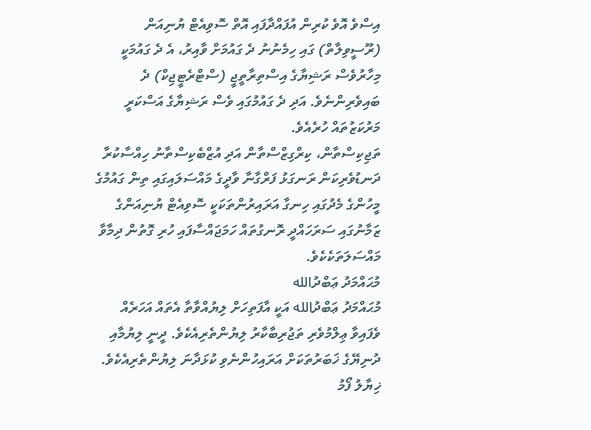އިސްވެ އޮވެ ކުރިން އުފައްދާފައި އޮތް ސޮވިއެޓް ޔުނިއަން (ރޫސީވިލާތް) ގައި ހިމެނުނު ދެ ގައުމަށް ވާއިރު، އެ ދެ ގައުމަކީ މިހާރުވެސް ރަޝިޔާގެ އިސްތިރާތީޖީ (ސްޓްރެޓީޖިކް) ދެ ބައިވެރިންނެވެ. އަދި ދެ ގައުމުގައި ވެސް ރަޝިޔާގެ އަސްކަރީ މަރުކަޒުތައް ހުރެއެވެ.
ތަޖިކިސްތާން، ކިރްގިޒްސްތާން އަދި އުޒްބެކިސްތާނު ހިއްސާކުރާ ދަނޑުވެރިކަން ރަނގަޅު ފަރްގާނާ ވާދީގެ މައްސަލައިގައި ތިން ގައުމުގެ މީހުންގެ މެދުގައި ހިނގާ އަރައިރުންތަކަކީ ސޮވިއެޓް ޔުނިއަންގެ ޒަމާނުގައި ސަރަހައްދީ ރޮނގުތައް ހަމަޖައްސާފައި ހުރި ގޮތުން ދިމާވާ މައްސަލަތަކެކެވެ.
މުޙައްމަދު ޢަބްދުالله
މުޙައްމަދު ޢަބްދުالله އަކީ އާފަތިހަށް ލިޔުއްވާތާ އެތައް އަހަރެއް ވެފައިވާ ޢިލްމުވެރި ތަޖުރިބާކާރު ލިޔުންތެރިއެކެވެ. ދީނީ ލިޔުމާއި ދުނިޔޭގެ ޚަބަރުތަކަށް އަރައިހުންނެވި ކުޅަދާނަ ލިޔުންތެރިއެކެވެ.
ޚިޔާލު ފޯމު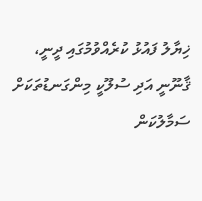ޚިޔާލު ފައުޅު ކުރެއްވުމުގައި ދީނީ، ޤާނޫނީ އަދި ސުލޫކީ މިންގަނޑުތަކަށް ސަމާލުކަން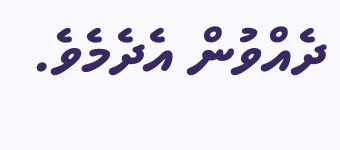ދެއްވުން އެދެމެވެ.